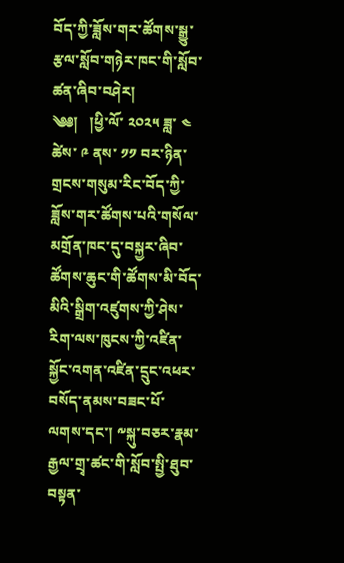བོད་ཀྱི་ཟློས་གར་ཚོགས་སྒྱུ་རྩལ་སློབ་གཉེར་ཁང་གི་སློབ་ཚན་ཞིབ་བཤེར།
༄༅།   །ཕྱི་ལོ་ ༢༠༢༥ ཟླ་ ༤ ཚེས་ ༩ ནས་ ༡༡ བར་ཉིན་གྲངས་གསུམ་རིང་བོད་ཀྱི་ཟློས་གར་ཚོགས་པའི་གསོལ་མགྲོན་ཁང་དུ་བསྐྱར་ཞིབ་ཚོགས་ཆུང་གི་ཚོགས་མི་བོད་མིའི་སྒྲིག་འཛུགས་ཀྱི་ཤེས་རིག་ལས་ཁུངས་ཀྱི་འཛིན་སྐྱོང་འགན་འཛིན་དྲུང་འཕར་བསོད་ནམས་བཟང་པོ་ལགས་དང་། ༸སྐུ་བཅར་རྣམ་རྒྱལ་གྲྭ་ཚང་གི་སློབ་སྤྱི་ཐུབ་བསྟན་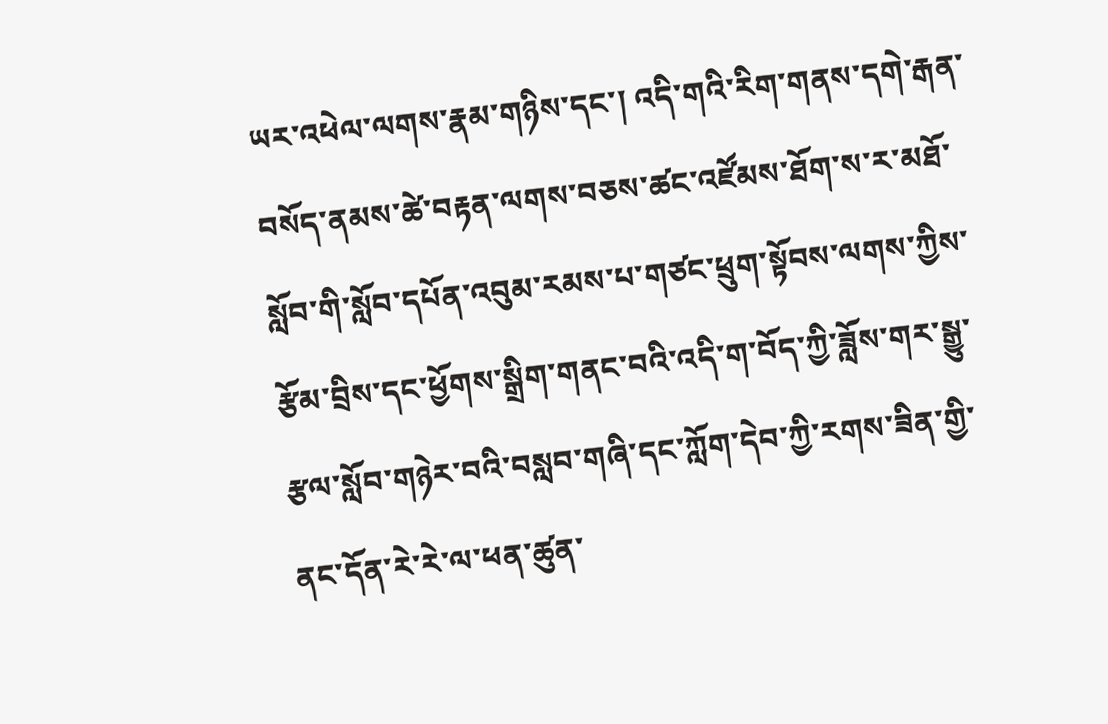ཡར་འཕེལ་ལགས་རྣམ་གཉིས་དང་། འདི་གའི་རིག་གནས་དགེ་རྒན་བསོད་ནམས་ཚེ་བརྟན་ལགས་བཅས་ཚང་འཛོམས་ཐོག་ས་ར་མཐོ་སློབ་གི་སློབ་དཔོན་འབུམ་རམས་པ་གཙང་ཕྲུག་སྟོབས་ལགས་ཀྱིས་རྩོམ་བྲིས་དང་ཕྱོགས་སྒྲིག་གནང་བའི་འདི་ག་བོད་ཀྱི་ཟློས་གར་སྒྱུ་རྩལ་སློབ་གཉེར་བའི་བསླབ་གཞི་དང་ཀློག་དེབ་ཀྱི་རགས་ཟིན་གྱི་ནང་དོན་རེ་རེ་ལ་ཕན་ཚུན་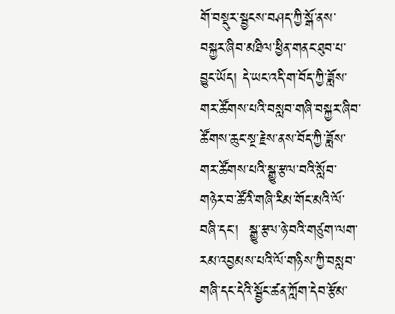གོ་བསྡུར་སྦྱངས་བཤད་ཀྱི་སྒོ་ནས་བསྐྱར་ཞིབ་མཐིལ་ཕྱིན་གནང་ཐུབ་པ་བྱུང་ཡོད། དེ་ཡང་འདི་ག་བོད་ཀྱི་ཟློས་གར་ཚོགས་པའི་བསླབ་གཞི་བསྐྱར་ཞིབ་ཚོགས་ཆུང་སྔ་རྗེས་ནས་བོད་ཀྱི་ཟློས་གར་ཚོགས་པའི་སྒྱུ་རྩལ་བའི་སློབ་གཉེར་བ་ཚོའི་གཞི་རིམ་གོང་མའི་ལོ་བཞི་དང་།  སྒྱུ་རྩལ་ཉེ་བའི་གཙུག་ལག་རམ་འབྱམས་པའི་ལོ་གཉིས་ཀྱི་བསླབ་གཞི་དང་དེའི་སྦྱོང་ཚན་ཀློག་དེབ་རྩོམ་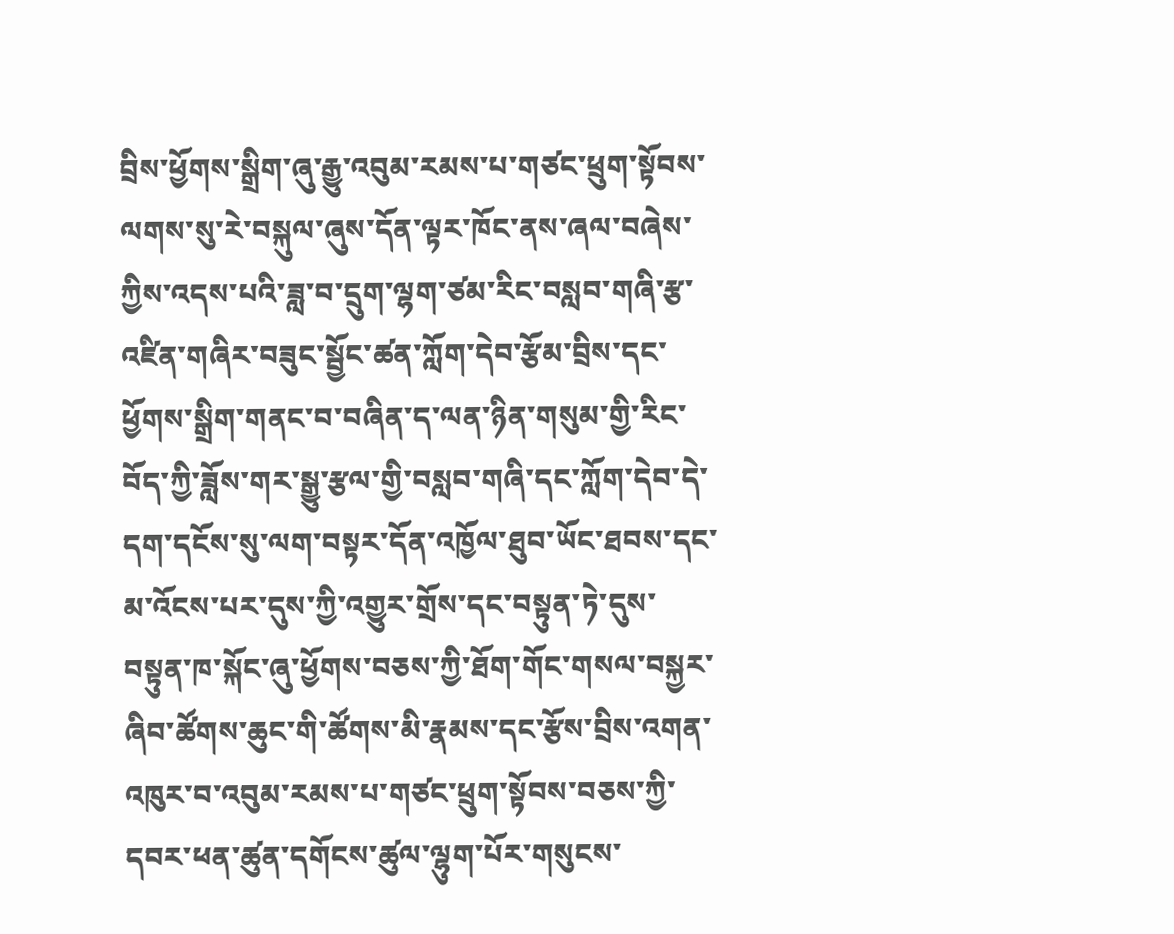བྲིས་ཕྱོགས་སྒྲིག་ཞུ་རྒྱུ་འབུམ་རམས་པ་གཙང་ཕྲུག་སྟོབས་ལགས་སུ་རེ་བསྐུལ་ཞུས་དོན་ལྟར་ཁོང་ནས་ཞལ་བཞེས་ཀྱིས་འདས་པའི་ཟླ་བ་དྲུག་ལྷག་ཙམ་རིང་བསླབ་གཞི་རྩ་འཛིན་གཞིར་བཟུང་སྦྱོང་ཚན་ཀློག་དེབ་རྩོམ་བྲིས་དང་ཕྱོགས་སྒྲིག་གནང་བ་བཞིན་ད་ལན་ཉིན་གསུམ་གྱི་རིང་བོད་ཀྱི་ཟློས་གར་སྒྱུ་རྩལ་གྱི་བསླབ་གཞི་དང་ཀློག་དེབ་དེ་དག་དངོས་སུ་ལག་བསྟར་དོན་འཁྱོལ་ཐུབ་ཡོང་ཐབས་དང་མ་འོངས་པར་དུས་ཀྱི་འགྱུར་གྲོས་དང་བསྟུན་ཏེ་དུས་བསྟུན་ཁ་སྐོང་ཞུ་ཕྱོགས་བཅས་ཀྱི་ཐོག་གོང་གསལ་བསྐྱར་ཞིབ་ཚོགས་ཆུང་གི་ཚོགས་མི་རྣམས་དང་རྩོས་བྲིས་འགན་འཁུར་བ་འབུམ་རམས་པ་གཙང་ཕྲུག་སྟོབས་བཅས་ཀྱི་དབར་ཕན་ཚུན་དགོངས་ཚུལ་ལྷུག་པོར་གསུངས་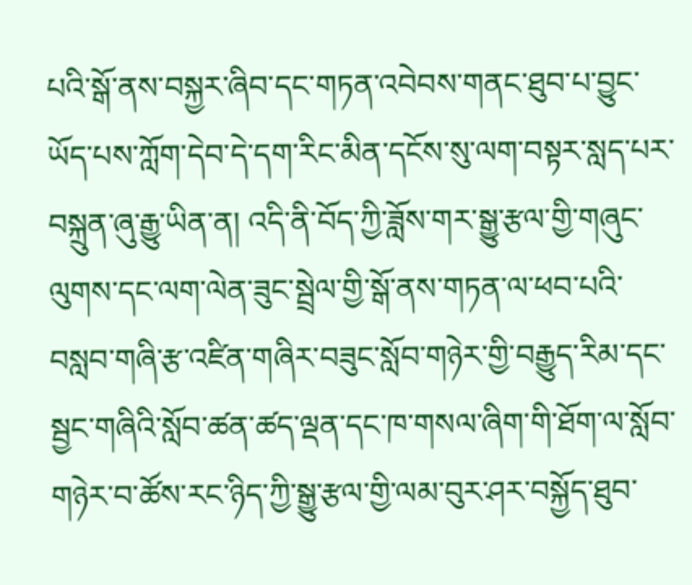པའི་སྒོ་ནས་བསྐྱར་ཞིབ་དང་གཏན་འབེབས་གནང་ཐུབ་པ་བྱུང་ཡོད་པས་ཀློག་དེབ་དེ་དག་རིང་མིན་དངོས་སུ་ལག་བསྟར་སླད་པར་བསྐྲུན་ཞུ་རྒྱུ་ཡིན་ན། འདི་ནི་བོད་ཀྱི་ཟློས་གར་སྒྱུ་རྩལ་གྱི་གཞུང་ལུགས་དང་ལག་ལེན་ཟུང་སྦྲེལ་གྱི་སྒོ་ནས་གཏན་ལ་ཕབ་པའི་བསླབ་གཞི་རྩ་འཛིན་གཞིར་བཟུང་སློབ་གཉེར་གྱི་བརྒྱུད་རིམ་དང་སྦྱང་གཞིའི་སློབ་ཚན་ཚད་ལྡན་དང་ཁ་གསལ་ཞིག་གི་ཐོག་ལ་སློབ་གཉེར་བ་ཚོས་རང་ཉིད་ཀྱི་སྒྱུ་རྩལ་གྱི་ལམ་བུར་ཤར་བསྐྱོད་ཐུབ་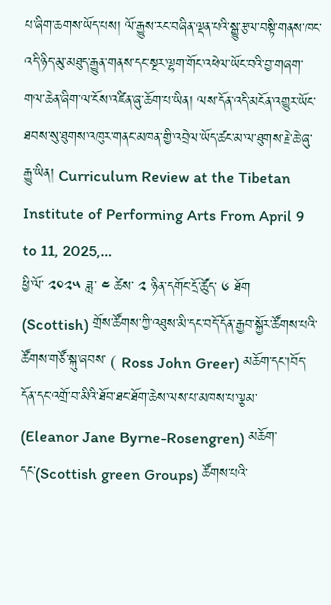པ་ཞིག་ཆགས་ཡོད་པས། ལོ་རྒྱུས་རང་བཞིན་ལྡན་པའི་སྒྱུ་རྩལ་བསྟི་གནས་ཁང་འདི་ཉིད་མུ་མཐུད་རྒྱུན་གནས་དང་སྔར་ལྷག་གོང་འཕེལ་ཡོང་བའི་བྱ་གཞག་གལ་ཆེན་ཞིག་ལ་ངོས་འཛིན་ཞུ་ཆོག་པ་ཡིན། ལས་དོན་འདི་མངོན་འགྱུར་ཡོང་ཐབས་སུ་ཐུགས་འཁུར་གནང་མཁན་གྱི་འབྲེལ་ཡོད་ཚང་མ་ལ་ཐུགས་རྗེ་ཆེ་ཞུ་རྒྱུ་ཡིན། Curriculum Review at the Tibetan Institute of Performing Arts From April 9 to 11, 2025,…
ཕྱི་ལོ་ ༢༠༢༥ ཟླ་ ༤ ཚེས་ ༢ ཉིན་དགོང་དྲོ་ཚོུད་ ༦ ཐོག (Scottish) གྲོས་ཚོགས་ཀྱི་འཐུས་མི་དང་བདོ་དོན་རྒྱབ་སྐྱོར་ཚོགས་པའི་ཚོགས་གཙོ་སྐུ་ཞབས་ ( Ross John Greer) མཆོག་དང་།བོད་དོན་དང་འགྲོ་བ་མིའི་ཐོབ་ཐང་ཐོག་ཆེས་ལས་པ་མཁས་པ་ལྕམ་ (Eleanor Jane Byrne-Rosengren) མཆོག་དང་(Scottish green Groups) ཚོགས་པའི་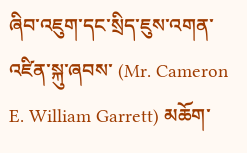ཞིབ་འཇུག་དང་སྲིད་ཇུས་འགན་འཛིན་སྐུ་ཞབས་ (Mr. Cameron E. William Garrett) མཆོག་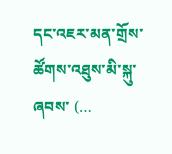དང་འཇར་མན་གྲོས་ཚོགས་འཐུས་མི་སྐུ་ཞབས་ (…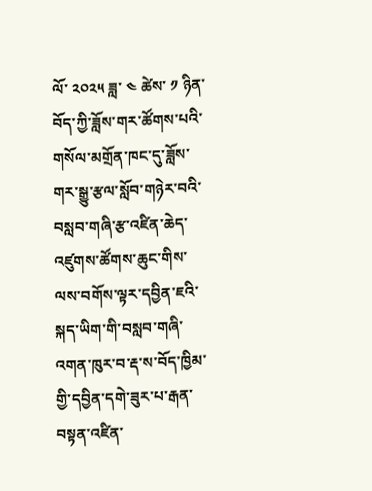ལོ་ ༢༠༢༥ ཟླ་ ༤ ཚེས་ ༡ ཉིན་བོད་ཀྱི་ཟློས་གར་ཚོགས་པའི་གསོལ་མགྲོན་ཁང་དུ་ཟློས་གར་སྒྱུ་རྩལ་སློབ་གཉེར་བའི་བསླབ་གཞི་རྩ་འཛིན་ཆེད་འཛུགས་ཚོགས་ཆུང་གིས་ལས་བགོས་ལྟར་དབྱིན་ཇའི་སྐད་ཡིག་གི་བསླབ་གཞི་འགན་ཁུར་བ་རྡ་ས་བོད་ཁྱིམ་གྱི་དབྱིན་དགེ་ཟུར་པ་རྒན་བསྟན་འཛིན་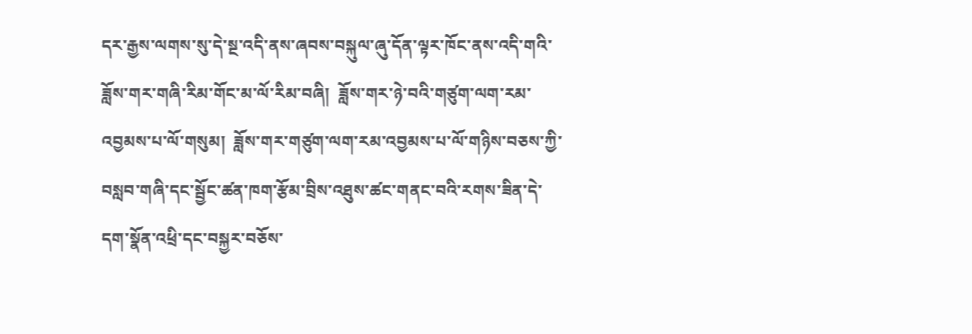དར་རྒྱས་ལགས་སུ་དེ་སྔ་འདི་ནས་ཞབས་བསྐུལ་ཞུ་དོན་ལྟར་ཁོང་ནས་འདི་གའི་ཟློས་གར་གཞི་རིམ་གོང་མ་ལོ་རིམ་བཞི།  ཟློས་གར་ཉེ་བའི་གཙུག་ལག་རམ་འབྱམས་པ་ལོ་གསུམ།  ཟློས་གར་གཙུག་ལག་རམ་འབྱམས་པ་ལོ་གཉིས་བཅས་ཀྱི་བསླབ་གཞི་དང་སྦྱོང་ཚན་ཁག་རྩོམ་བྲིས་འཐུས་ཚང་གནང་བའི་རགས་ཟིན་དེ་དག་སྣོན་འཕྲི་དང་བསྐྱར་བཅོས་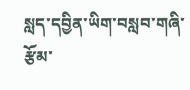སླད་དབྱིན་ཡིག་བསླབ་གཞི་རྩོམ་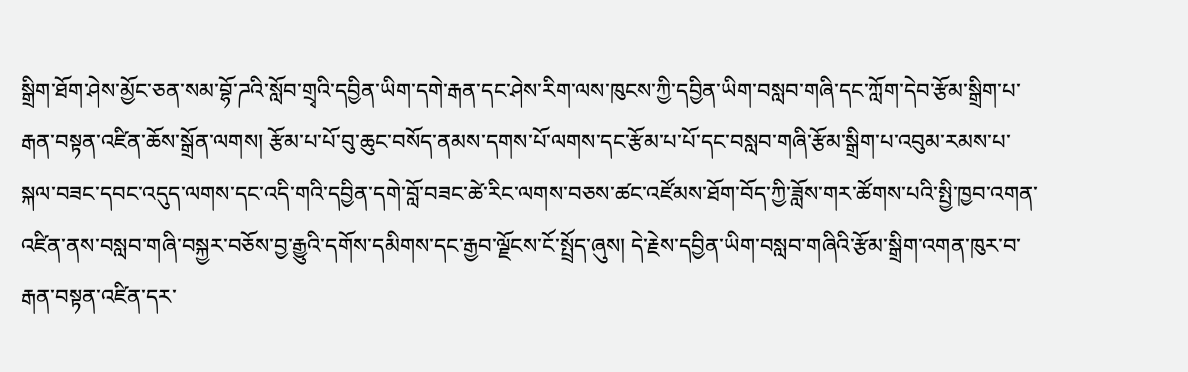སྒྲིག་ཐོག་ཤེས་མྱོང་ཅན་སམ་བྷོ་ཌའི་སློབ་གྲྭའི་དབྱིན་ཡིག་དགེ་རྒན་དང་ཤེས་རིག་ལས་ཁུངས་ཀྱི་དབྱིན་ཡིག་བསླབ་གཞི་དང་ཀློག་དེབ་རྩོམ་སྒྲིག་པ་རྒན་བསྟན་འཛིན་ཆོས་སྒྲོན་ལགས། རྩོམ་པ་པོ་བུ་ཆུང་བསོད་ནམས་དགས་པོ་ལགས་དང་རྩོམ་པ་པོ་དང་བསླབ་གཞི་རྩོམ་སྒྲིག་པ་འབུམ་རམས་པ་སྐལ་བཟང་དབང་འདུད་ལགས་དང་འདི་གའི་དབྱིན་དགེ་བློ་བཟང་ཚེ་རིང་ལགས་བཅས་ཚང་འཛོམས་ཐོག་བོད་ཀྱི་ཟློས་གར་ཚོགས་པའི་སྤྱི་ཁྱབ་འགན་འཛིན་ནས་བསླབ་གཞི་བསྐྱར་བཅོས་བྱ་རྒྱུའི་དགོས་དམིགས་དང་རྒྱབ་ལྗོངས་ངོ་སྤྲོད་ཞུས། དེ་རྗེས་དབྱིན་ཡིག་བསླབ་གཞིའི་རྩོམ་སྒྲིག་འགན་ཁུར་བ་རྒན་བསྟན་འཛིན་དར་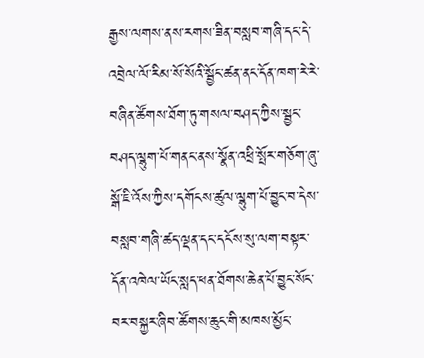རྒྱས་ལགས་ནས་རགས་ཟིན་བསླབ་གཞི་དང་དེ་འབྲེལ་ལོ་རིམ་སོ་སོའི་སྦྱོང་ཚན་ནང་དོན་ཁག་རེ་རེ་བཞིན་ཚོགས་ཐོག་ཏུ་གསལ་བཤད་ཀྱིས་སྦྱང་བཤད་ལྷུག་པོ་གནང་ནས་སྣོན་འཕྲི་སྤོར་གཅོག་ཞུ་སྒོ་ཇི་འོས་ཀྱིས་དགོངས་ཚུལ་ལྷུག་པོ་བྱུང་བ་དེས་བསླབ་གཞི་ཚད་ལྡན་དང་དངོས་སུ་ལག་བསྟར་དོན་འཁེལ་ཡོང་སླད་ཕན་ཐོགས་ཆེན་པོ་བྱུང་སོང་བར་བསྐྱར་ཞིབ་ཚོགས་ཆུང་གི་མཁས་མྱོང་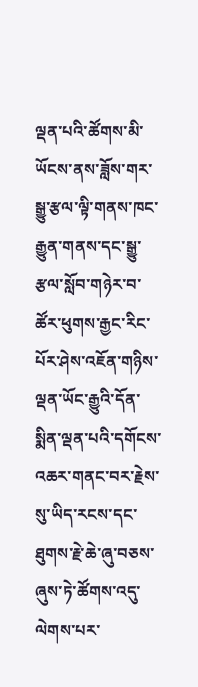ལྡན་པའི་ཚོགས་མི་ཡོངས་ནས་ཟློས་གར་སྒྱུ་རྩལ་ལྟི་གནས་ཁང་རྒྱུན་གནས་དང་སྒྱུ་རྩལ་སློབ་གཉེར་བ་ཚོར་ཕུགས་རྒྱང་རིང་པོར་ཤེས་འཇོན་གཉིས་ལྡན་ཡོང་རྒྱུའི་དོན་སྨིན་ལྡན་པའི་དགོངས་འཆར་གནང་བར་རྗེས་སུ་ཡིད་རངས་དང་ཐུགས་རྗེ་ཆེ་ཞུ་བཅས་ཞུས་ཏེ་ཚོགས་འདུ་ལེགས་པར་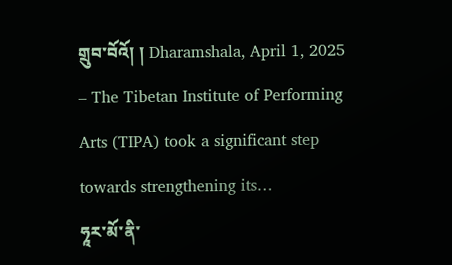གྲུབ་བོའོ། ། Dharamshala, April 1, 2025 – The Tibetan Institute of Performing Arts (TIPA) took a significant step towards strengthening its…
ཧཱར་མོ་ནི་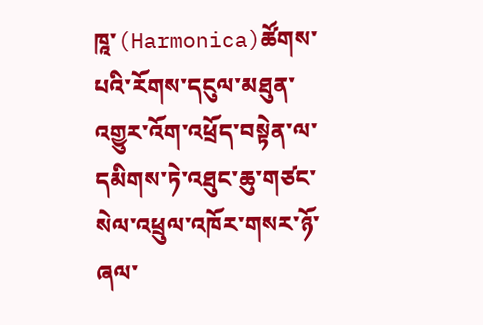ཁཱ་(Harmonica)ཚོགས་པའི་རོགས་དངུལ་མཐུན་འགྱུར་འོག་འཕྲོད་བསྟེན་ལ་དམིགས་ཏེ་འཐུང་ཆུ་གཙང་སེལ་འཕྲུལ་འཁོར་གསར་ཉོ་ཞལ་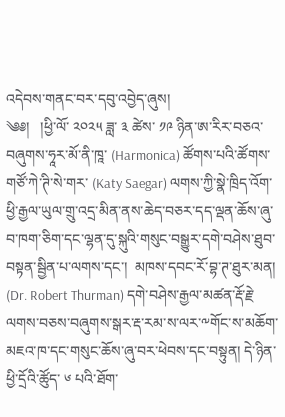འདེབས་གནང་བར་དབུ་འབྱེད་ཞུས།
༄༅།   །ཕྱི་ལོ་ ༢༠༢༥ ཟླ་ ༣ ཚེས་ ༡༩ ཉིན་ཨ་རིར་བཅའ་བཞུགས་ཧཱར་མོ་ནི་ཁཱ་ (Harmonica) ཚོགས་པའི་ཚོགས་གཙོ་ཀེ་ཊི་སེ་གར་ (Katy Saegar) ལགས་ཀྱི་སྣེ་ཁྲིད་འོག་ཕྱི་རྒྱལ་ཡུལ་གྲུ་འདྲ་མིན་ནས་ཆེད་བཅར་དད་ལྡན་ཆོས་ཞུ་བ་ཁག་ཅིག་དང་ལྷན་དུ་སྐུའི་གསུང་བསྒྱུར་དགེ་བཤེས་ཐུབ་བསྟན་སྦྱིན་པ་ལགས་དང་།  མཁས་དབང་རོ་བྷ་ཊ་ཐུར་མན། (Dr. Robert Thurman) དགེ་བཤེས་རྒྱལ་མཚན་རྡོ་རྗེ་ལགས་བཅས་བཞུགས་སྒར་རྡ་རམ་ས་ལར་༸གོང་ས་མཆོག་མཇའ་ཁ་དང་གསུང་ཆོས་ཞུ་བར་ཕེབས་དང་བསྟུན། དེ་ཉིན་ཕྱི་དྲོའི་ཚོུད་ ༦ པའི་ཐོག་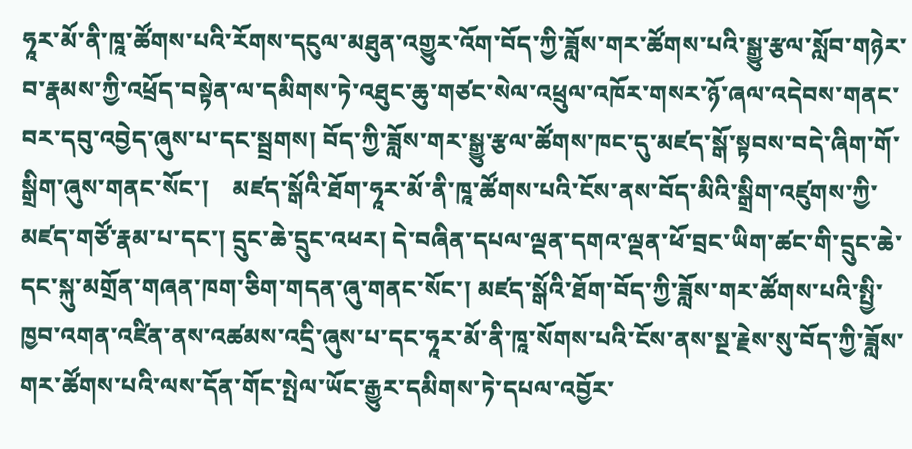ཧཱར་མོ་ནི་ཁཱ་ཚོགས་པའི་རོགས་དངུལ་མཐུན་འགྱུར་འོག་བོད་ཀྱི་ཟློས་གར་ཚོགས་པའི་སྒྱུ་རྩལ་སློབ་གཉེར་བ་རྣམས་ཀྱི་འཕྲོད་བསྟེན་ལ་དམིགས་ཏེ་འཐུང་ཆུ་གཙང་སེལ་འཕྲུལ་འཁོར་གསར་ཉོ་ཞལ་འདེབས་གནང་བར་དབུ་འབྱེད་ཞུས་པ་དང་སྦྲགས། བོད་ཀྱི་ཟློས་གར་སྒྱུ་རྩལ་ཚོགས་ཁང་དུ་མཛད་སྒོ་སྟབས་བདེ་ཞིག་གོ་སྒྲིག་ཞུས་གནང་སོང་།    མཛད་སྒོའི་ཐོག་ཧཱར་མོ་ནི་ཁཱ་ཚོགས་པའི་ངོས་ནས་བོད་མིའི་སྒྲིག་འཛུགས་ཀྱི་མཛད་གཙོ་རྣམ་པ་དང་། དྲུང་ཆེ་དྲུང་འཕར། དེ་བཞིན་དཔལ་ལྡན་དགའ་ལྡན་ཕོ་བྲང་ཡིག་ཚང་གི་དྲུང་ཆེ་དང་སྐུ་མགྲོན་གཞན་ཁག་ཅིག་གདན་ཞུ་གནང་སོང་། མཛད་སྒོའི་ཐོག་བོད་ཀྱི་ཟློས་གར་ཚོགས་པའི་སྤྱི་ཁྱབ་འགན་འཛིན་ནས་འཚམས་འདྲི་ཞུས་པ་དང་ཧཱར་མོ་ནི་ཁཱ་སོགས་པའི་ངོས་ནས་སྔ་རྗེས་སུ་བོད་ཀྱི་ཟློས་གར་ཚོགས་པའི་ལས་དོན་གོང་སྤེལ་ཡོང་རྒྱུར་དམིགས་ཏེ་དཔལ་འབྱོར་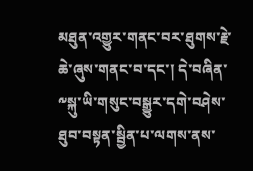མཐུན་འགྱུར་གནང་བར་ཐུགས་རྗེ་ཆེ་ཞུས་གནང་བ་དང་། དེ་བཞིན་༸སྐུ་ཡི་གསུང་བསྒྱུར་དགེ་བཤེས་ཐུབ་བསྟན་སྦྱིན་པ་ལགས་ནས་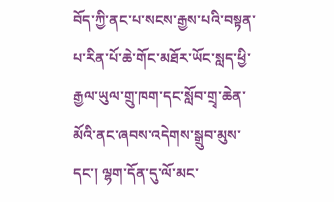བོད་ཀྱི་ནང་པ་སངས་རྒྱས་པའི་བསྟན་པ་རིན་པོ་ཆེ་གོང་མཐོར་ཡོང་སླད་ཕྱི་རྒྱལ་ཡུལ་གྲུ་ཁག་དང་སློབ་གྲྭ་ཆེན་མོའི་ནང་ཞབས་འདེགས་སྒྲུབ་མུས་དང་། ལྷག་དོན་དུ་ལོ་མང་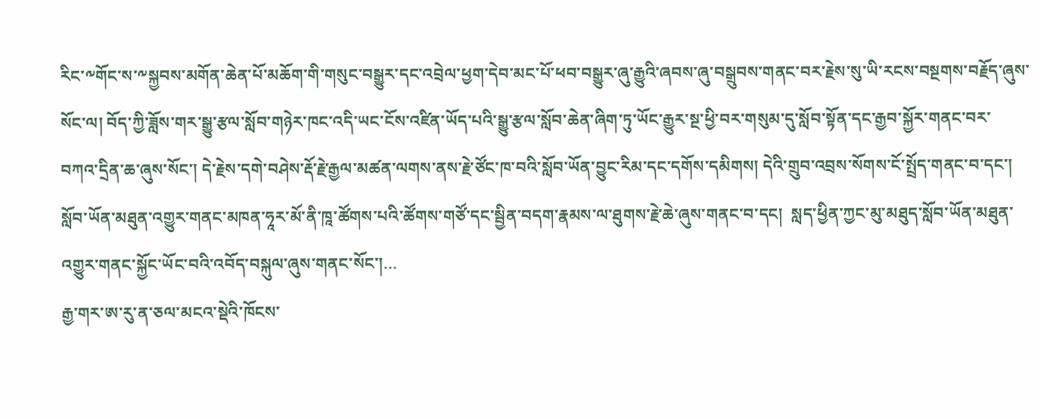རིང་༸གོང་ས་༸སྐྱབས་མགོན་ཆེན་པོ་མཆོག་གི་གསུང་བསྒྱུར་དང་འབྲེལ་ཕྱག་དེབ་མང་པོ་ཕབ་བསྒྱུར་ཞུ་རྒྱུའི་ཞབས་ཞུ་བསྒྲུབས་གནང་བར་རྗེས་སུ་ཡི་རངས་བསྔགས་བརྗོད་ཞུས་སོང་ལ། བོད་ཀྱི་ཟློས་གར་སྒྱུ་རྩལ་སློབ་གཉེར་ཁང་འདི་ཡང་ངོས་འཛིན་ཡོད་པའི་སྒྱུ་རྩལ་སློབ་ཆེན་ཞིག་ཏུ་ཡོང་རྒྱུར་སྔ་ཕྱི་བར་གསུམ་དུ་སློབ་སྟོན་དང་རྒྱབ་སྐྱོར་གནང་བར་བཀའ་དྲིན་ཆ་ཞུས་སོང་། དེ་རྗེས་དགེ་བཤེས་རྡོ་རྗེ་རྒྱལ་མཚན་ལགས་ནས་རྗེ་ཙོང་ཁ་བའི་སློབ་ཡོན་བྱུང་རིམ་དང་དགོས་དམིགས། དེའི་གྲུབ་འབྲས་སོགས་ངོ་སྤྲོད་གནང་བ་དང་། སློབ་ཡོན་མཐུན་འགྱུར་གནང་མཁན་ཧཱར་མོ་ནི་ཁཱ་ཚོགས་པའི་ཚོགས་གཙོ་དང་སྦྱིན་བདག་རྣམས་ལ་ཐུགས་རྗེ་ཆེ་ཞུས་གནང་བ་དང།  སླད་ཕྱིན་ཀྱང་མུ་མཐུད་སློབ་ཡོན་མཐུན་འགྱུར་གནང་སྐྱོང་ཡོང་བའི་འབོད་བསྐུལ་ཞུས་གནང་སོང་།…
རྒྱ་གར་ཨ་རུ་ན་ཅལ་མངའ་སྡེའི་ཁོངས་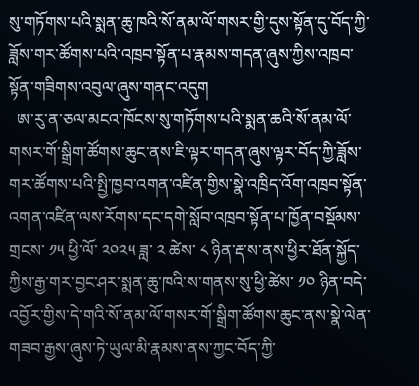སུ་གཏོགས་པའི་སྨན་ཆུ་ཁའི་སོ་ནམ་ལོ་གསར་གྱི་དུས་སྟོན་དུ་བོད་ཀྱི་ཟློས་གར་ཚོགས་པའི་འཁྲབ་སྟོན་པ་རྣམས་གདན་ཞུས་ཀྱིས་འཁྲབ་སྟོན་གཟིགས་འབུལ་ཞུས་གནང་འདུག
  ཨ་རུ་ན་ཅལ་མངའ་ཁོངས་སུ་གཏོགས་པའི་སྨན་ཆའི་སོ་ནམ་ལོ་གསར་གོ་སྒྲིག་ཚོགས་ཆུང་ནས་ཇི་ལྟར་གདན་ཞུས་ལྟར་བོད་ཀྱི་ཟློས་གར་ཚོགས་པའི་སྤྱི་ཁྱབ་འགན་འཛིན་གྱིས་སྣེ་འཁྲིད་འོག་འཁྲབ་སྟོན་འགན་འཛིན་ལས་རོགས་དང་དགེ་སློབ་འཁྲབ་སྟོན་པ་ཁྱོན་བསྡོམས་གྲངས་ ༡༥ ཕྱི་ལོ་ ༢༠༢༥ ཟླ་ ༢ ཚེས་ ༨ ཉིན་རྡ་ས་ནས་ཕྱིར་ཐོན་སྐྱོད་ཀྱིས་རྒྱ་གར་བྱང་ཤར་སྨན་ཆུ་ཁའི་ས་གནས་སུ་ཕྱི་ཚེས་ ༡༠ ཉིན་བདེ་འབྱོར་གྱིས་དེ་གའི་སོ་ནམ་ལོ་གསར་གོ་སྒྲིག་ཚོགས་ཆུང་ནས་སྣེ་ལེན་གཟབ་རྒྱས་ཞུས་ཏེ་ཡུལ་མི་རྣམས་ནས་ཀྱང་བོད་ཀྱི་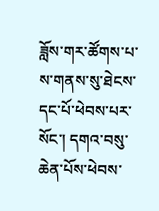ཟློས་གར་ཚོགས་པ་ས་གནས་སུ་ཐེངས་དང་པོ་ཕེབས་པར་སོང་། དགའ་བསུ་ཆེན་པོས་ཕེབས་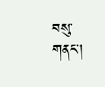བསུ་གནང་།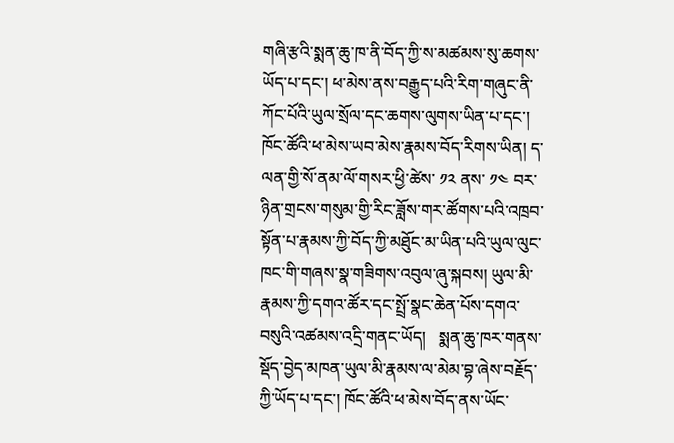གཞི་རྩའི་སྨན་ཆུ་ཁ་ནི་བོད་ཀྱི་ས་མཚམས་སུ་ཆགས་ཡོད་པ་དང་། ཕ་མེས་ནས་བརྒྱུད་པའི་རིག་གཞུང་ནི་ཀོང་པོའི་ཡུལ་སྲོལ་དང་ཆགས་ལུགས་ཡིན་པ་དང་། ཁོང་ཚོའི་ཕ་མེས་ཡབ་མེས་རྣམས་བོད་རིགས་ཡིན། ད་ལན་གྱི་སོ་ནམ་ལོ་གསར་ཕྱི་ཚེས་ ༡༢ ནས་ ༡༤ བར་ཉིན་གྲངས་གསུམ་གྱི་རིང་ཟློས་གར་ཚོགས་པའི་འཁྲབ་སྟོན་པ་རྣམས་ཀྱི་བོད་ཀྱི་མཐོུང་མ་ཡིན་པའི་ཡུལ་ལུང་ཁང་གི་གཞས་སྣ་གཟིགས་འབུལ་ཞུ་སྐབས། ཡུལ་མི་རྣམས་ཀྱི་དགའ་ཚོར་དང་སྤྲོ་སྣང་ཆེན་པོས་དགའ་བསུའི་འཚམས་འདྲི་གནང་ཡོད།   སྨན་ཆུ་ཁར་གནས་སྡོད་བྱེད་མཁན་ཡུལ་མི་རྣམས་ལ་མེམ་བྷ་ཞེས་བརྗོད་ཀྱི་ཡོད་པ་དང་། ཁོང་ཚོའི་ཕ་མེས་བོད་ནས་ཡོང་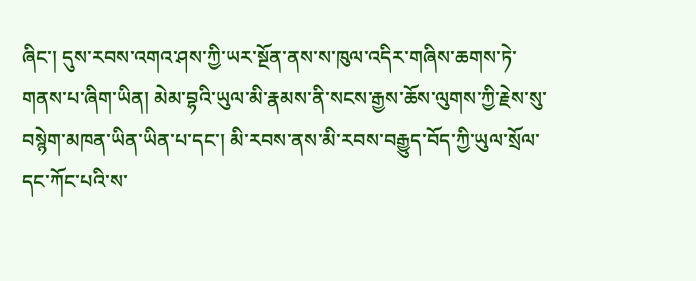ཞིང་། དུས་རབས་འགའ་ཤས་ཀྱི་ཡར་སྔོན་ནས་ས་ཁུལ་འདིར་གཞིས་ཆགས་ཏེ་གནས་པ་ཞིག་ཡིན། མེམ་བྷའི་ཡུལ་མི་རྣམས་ནི་སངས་རྒྱས་ཆོས་ལུགས་ཀྱི་རྗེས་སུ་བསྙེག་མཁན་ཡིན་ཡིན་པ་དང་། མི་རབས་ནས་མི་རབས་བརྒྱུད་བོད་ཀྱི་ཡུལ་སྲོལ་དང་ཀོང་པའི་ས་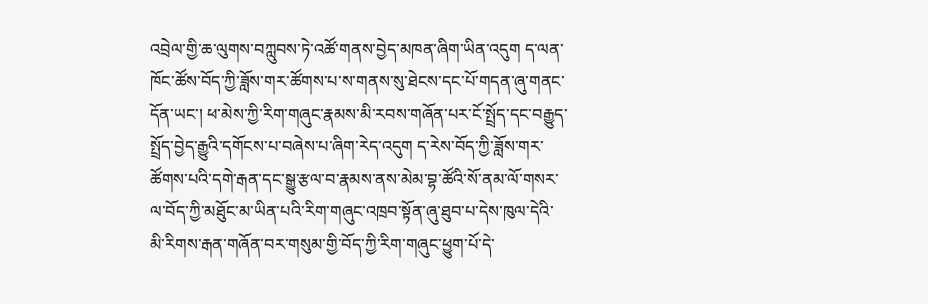འབྲེལ་གྱི་ཆ་ལུགས་བཀླུབས་ཏེ་འཚོ་གནས་བྱེད་མཁན་ཞིག་ཡིན་འདུག ད་ལན་ཁོང་ཚོས་བོད་ཀྱི་ཟློས་གར་ཚོགས་པ་ས་གནས་སུ་ཐེངས་དང་པོ་གདན་ཞུ་གནང་དོན་ཡང་། ཕ་མེས་ཀྱི་རིག་གཞུང་རྣམས་མི་རབས་གཞོན་པར་ངོ་སྤྲོད་དང་བརྒྱུད་སྤྲོད་བྱེད་རྒྱུའི་དགོངས་པ་བཞེས་པ་ཞིག་རེད་འདུག ད་རེས་བོད་ཀྱི་ཟློས་གར་ཚོགས་པའི་དགེ་རྒན་དང་སྒྱུ་རྩལ་བ་རྣམས་ནས་མེམ་བྷ་ཚོའི་སོ་ནམ་ལོ་གསར་ལ་བོད་ཀྱི་མཐོུང་མ་ཡིན་པའི་རིག་གཞུང་འཁྲབ་སྟོན་ཞུ་ཐུབ་པ་དེས་ཁུལ་དེའི་མི་རིགས་རྒན་གཞོན་བར་གསུམ་གྱི་བོད་ཀྱི་རིག་གཞུང་ཕྱུག་པོ་དེ་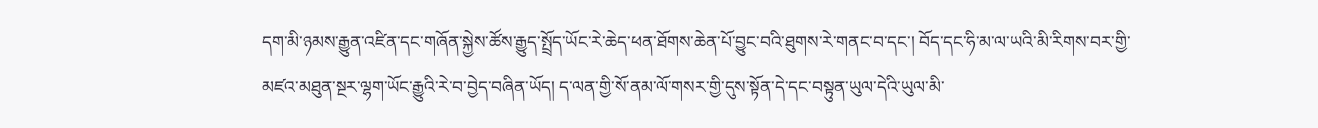དག་མི་ཉམས་རྒྱུན་འཛིན་དང་གཞོན་སྐྱེས་ཚོས་རྒྱུད་སྤྲོད་ཡོང་རེ་ཆེད་ཕན་ཐོགས་ཆེན་པོ་བྱུང་བའི་ཐུགས་རེ་གནང་བ་དང་། བོད་དང་ཧི་མ་ལ་ཡའི་མི་རིགས་བར་གྱི་མཛའ་མཐུན་སྔར་ལྷག་ཡོང་རྒྱུའི་རེ་བ་བྱེད་བཞིན་ཡོད། ད་ལན་གྱི་སོ་ནམ་ལོ་གསར་གྱི་དུས་སྟོན་དེ་དང་བསྟུན་ཡུལ་དེའི་ཡུལ་མི་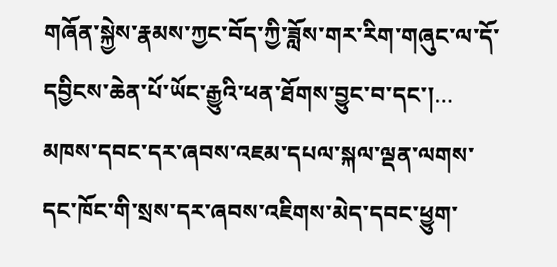གཞོན་སྐྱེས་རྣམས་ཀྱང་བོད་ཀྱི་ཟློས་གར་རིག་གཞུང་ལ་དོ་དབྱིངས་ཆེན་པོ་ཡོང་རྒྱུའི་ཕན་ཐོགས་བྱུང་བ་དང་།…
མཁས་དབང་དར་ཞབས་འཇམ་དཔལ་སྐལ་ལྡན་ལགས་དང་ཁོང་གི་སྲས་དར་ཞབས་འཇིགས་མེད་དབང་ཕྱུག་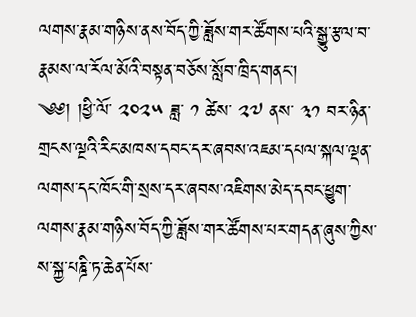ལགས་རྣམ་གཉིས་ནས་བོད་ཀྱི་ཟློས་གར་ཚོགས་པའི་སྒྱུ་རྩལ་བ་རྣམས་ལ་རོལ་མོའི་བསྟན་བཅོས་སློབ་ཁྲིད་གནང་།
༄༅། །ཕྱི་ལོ་ ༢༠༢༥ ཟླ་ ༡ ཚེས་ ༢༧ ནས་ ༣༡ བར་ཉིན་གྲངས་ལྔའི་རིང་མཁས་དབང་དར་ཞབས་འཇམ་དཔལ་སྐལ་ལྡན་ལགས་དང་ཁོང་གི་སྲས་དར་ཞབས་འཇིགས་མེད་དབང་ཕྱུག་ལགས་རྣམ་གཉིས་བོད་ཀྱི་ཟློས་གར་ཚོགས་པར་གདན་ཞུས་ཀྱིས་ས་སྐྱ་པཎྜི་ཏ་ཆེན་པོས་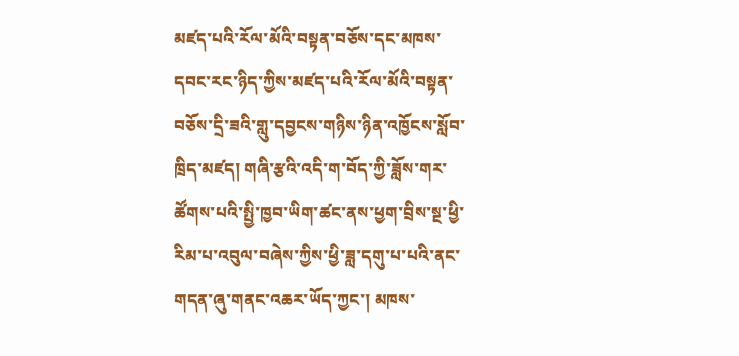མཛད་པའི་རོལ་མོའི་བསྟན་བཅོས་དང་མཁས་དབང་རང་ཉིད་ཀྱིས་མཛད་པའི་རོལ་མོའི་བསྟན་བཅོས་དྲི་ཟའི་གླུ་དབྱངས་གཉིས་ཉིན་འཁྱོངས་སློབ་ཁྲིད་མཛད། གཞི་རྩའི་འདི་ག་བོད་ཀྱི་ཟློས་གར་ཚོགས་པའི་སྤྱི་ཁྱབ་ཡིག་ཚང་ནས་ཕྱག་བྲིས་སྔ་ཕྱི་རིམ་པ་འབུལ་བཞེས་ཀྱིས་ཕྱི་ཟླ་དགུ་པ་པའི་ནང་གདན་ཞུ་གནང་འཆར་ཡོད་ཀྱང་། མཁས་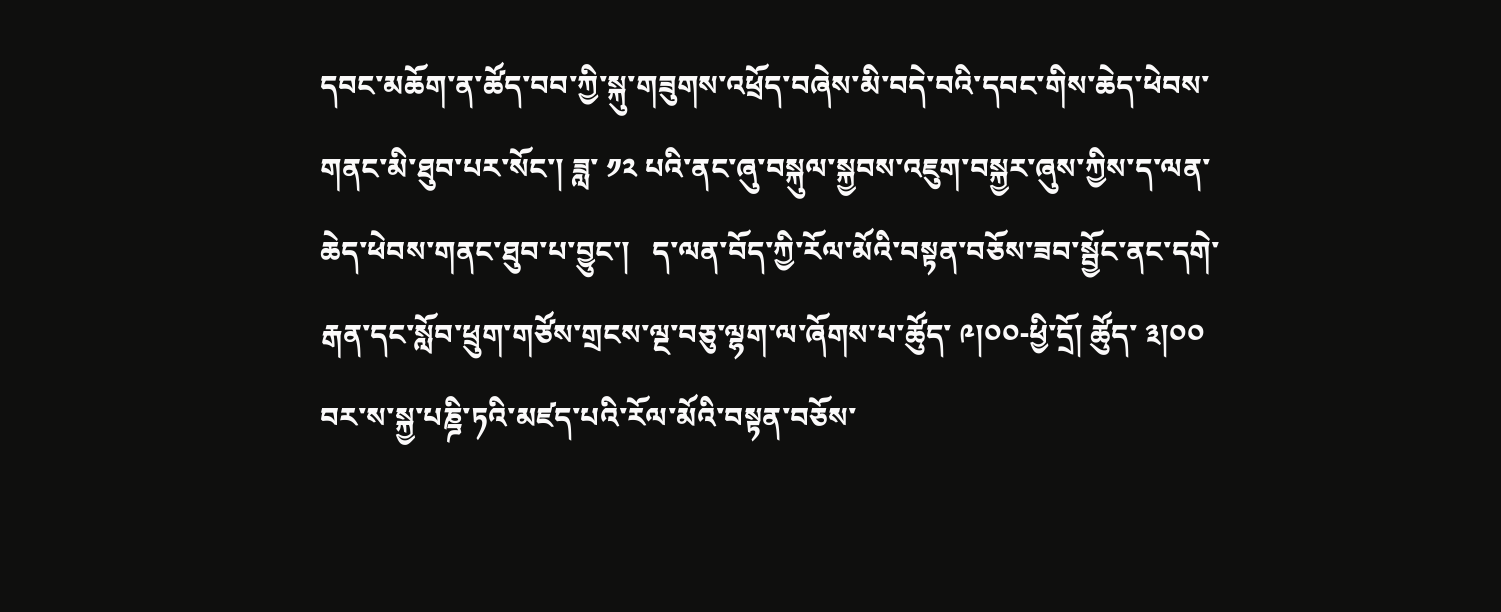དབང་མཆོག་ན་ཚོད་བབ་ཀྱི་སྐུ་གཟུགས་འཕྲོད་བཞེས་མི་བདེ་བའི་དབང་གིས་ཆེད་ཕེབས་གནང་མི་ཐུབ་པར་སོང་། ཟླ་ ༡༢ པའི་ནང་ཞུ་བསྐུལ་སྐྱབས་འཇུག་བསྐྱར་ཞུས་ཀྱིས་ད་ལན་ཆེད་ཕེབས་གནང་ཐུབ་པ་བྱུང་།   ད་ལན་བོད་ཀྱི་རོལ་མོའི་བསྟན་བཅོས་ཟབ་སྦྱོང་ནང་དགེ་རྒན་དང་སློབ་ཕྲུག་གཙོས་གྲངས་ལྔ་བཅུ་ལྷག་ལ་ཞོགས་པ་ཚོུད་ ༩།༠༠-ཕྱི་དྲོ། ཚོུད་ ༣།༠༠ བར་ས་སྐྱ་པཎྜི་ཏའི་མཛད་པའི་རོལ་མོའི་བསྟན་བཅོས་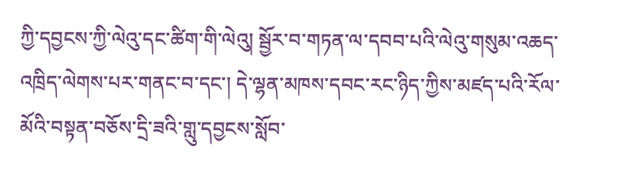ཀྱི་དབྱངས་ཀྱི་ལེའུ་དང་ཚིག་གི་ལེའུ། སྦྱོར་བ་གཏན་ལ་དབབ་པའི་ལེའུ་གསུམ་འཆད་འཁྲིད་ལེགས་པར་གནང་བ་དང་། དེ་ལྷན་མཁས་དབང་རང་ཉིད་ཀྱིས་མཛད་པའི་རོལ་མོའི་བསྟན་བཅོས་དྲི་ཟའི་གླུ་དབྱངས་སློབ་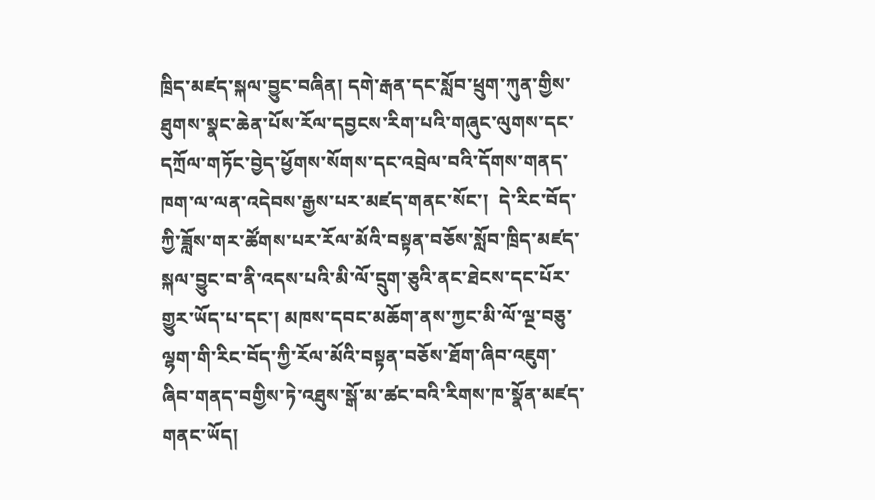ཁྲིད་མཛད་སྐལ་བྱུང་བཞིན། དགེ་རྒན་དང་སློབ་ཕྲུག་ཀུན་གྱིས་ཐུགས་སྣང་ཆེན་པོས་རོལ་དབྱངས་རིག་པའི་གཞུང་ལུགས་དང་དཀྲོལ་གཏོང་བྱེད་ཕྱོགས་སོགས་དང་འབྲེལ་བའི་དོགས་གནད་ཁག་ལ་ལན་འདེབས་རྒྱས་པར་མཛད་གནང་སོང་།  དེ་རིང་བོད་ཀྱི་ཟློས་གར་ཚོགས་པར་རོལ་མོའི་བསྟན་བཅོས་སློབ་ཁྲིད་མཛད་སྐལ་བྱུང་བ་ནི་འདས་པའི་མི་ལོ་དྲུག་ཅུའི་ནང་ཐེངས་དང་པོར་གྱུར་ཡོད་པ་དང་། མཁས་དབང་མཆོག་ནས་ཀྱང་མི་ལོ་ལྔ་བཅུ་ལྷག་གི་རིང་བོད་ཀྱི་རོལ་མོའི་བསྟན་བཅོས་ཐོག་ཞིབ་འཇུག་ཞིབ་གནད་བགྱིས་ཏེ་འཐུས་སྒོ་མ་ཚང་བའི་རིགས་ཁ་སྣོན་མཛད་གནང་ཡོད།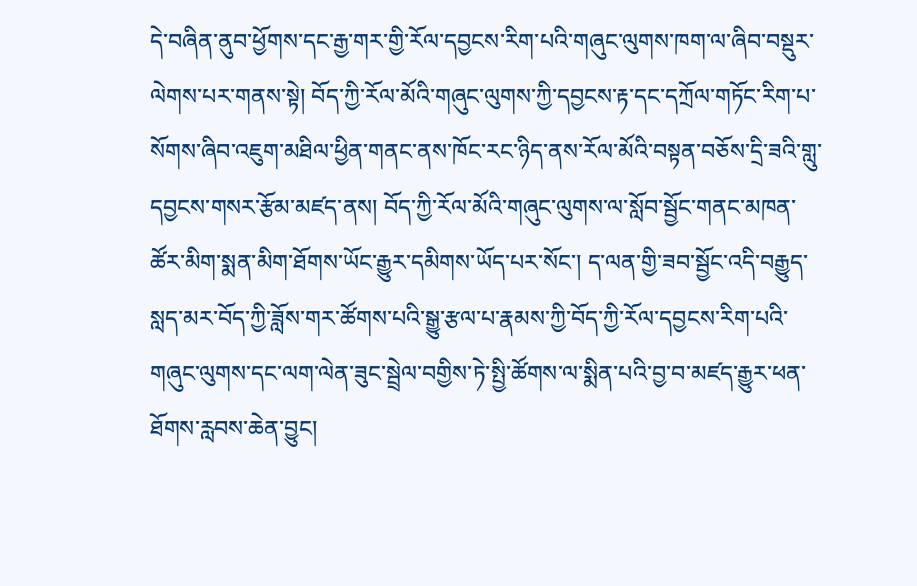དེ་བཞིན་ནུབ་ཕྱོགས་དང་རྒྱ་གར་གྱི་རོལ་དབྱངས་རིག་པའི་གཞུང་ལུགས་ཁག་ལ་ཞིབ་བསྡུར་ལེགས་པར་གནས་སྟེ། བོད་ཀྱི་རོལ་མོའི་གཞུང་ལུགས་ཀྱི་དབྱངས་རྟ་དང་དཀྲོལ་གཏོང་རིག་པ་སོགས་ཞིབ་འཇུག་མཐིལ་ཕྱིན་གནང་ནས་ཁོང་རང་ཉིད་ནས་རོལ་མོའི་བསྟན་བཅོས་དྲི་ཟའི་གླུ་དབྱངས་གསར་རྩོམ་མཛད་ནས། བོད་ཀྱི་རོལ་མོའི་གཞུང་ལུགས་ལ་སློབ་སྦྱོང་གནང་མཁན་ཚོར་མིག་སྨན་མིག་ཐོགས་ཡོང་རྒྱུར་དམིགས་ཡོད་པར་སོང་། ད་ལན་གྱི་ཟབ་སྦྱོང་འདི་བརྒྱུད་སླད་མར་བོད་ཀྱི་ཟློས་གར་ཚོགས་པའི་སྒྱུ་རྩལ་པ་རྣམས་ཀྱི་བོད་ཀྱི་རོལ་དབྱངས་རིག་པའི་གཞུང་ལུགས་དང་ལག་ལེན་ཟུང་སྦྲེལ་བགྱིས་ཏེ་སྤྱི་ཚོགས་ལ་སྨིན་པའི་བྱ་བ་མཛད་རྒྱུར་ཕན་ཐོགས་རླབས་ཆེན་བྱུང།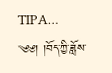TIPA…
༄༅། །བོད་ཀྱི་ཟློས་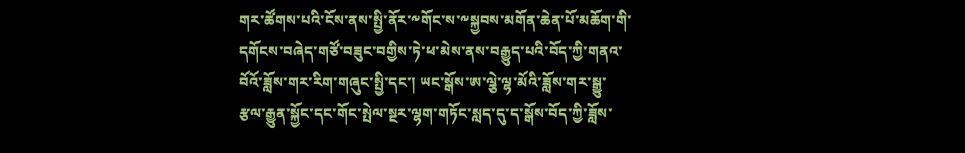གར་ཚོགས་པའི་ངོས་ནས་སྤྱི་ནོར་༸གོང་ས་༸སྐྱབས་མགོན་ཆེན་པོ་མཆོག་གི་དགོངས་བཞེད་གཙོ་བཟུང་བགྱིས་ཏེ་ཕ་མེས་ནས་བརྒྱུད་པའི་བོད་ཀྱི་གནའ་བོའོ་ཟློས་གར་རིག་གཞུང་སྤྱི་དང་། ཡང་སྒོས་ཨ་ལྕེ་ལྷ་མོའི་ཟློས་གར་སྒྱུ་རྩལ་རྒྱུན་སྐྱོང་དང་གོང་སྤེལ་སྔར་ལྷག་གཏོང་སླད་དུ་ད་སྒོས་བོད་ཀྱི་ཟློས་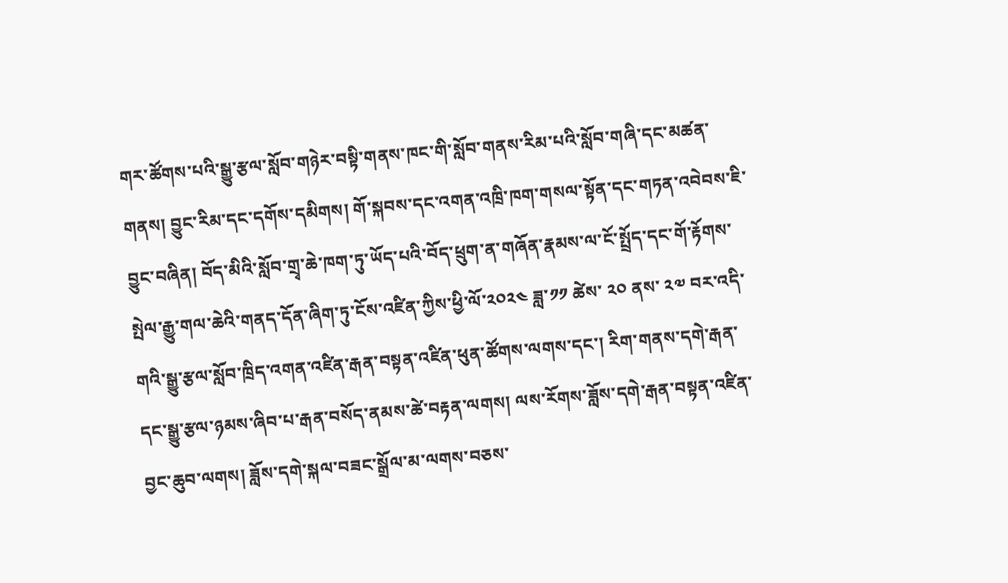གར་ཚོགས་པའི་སྒྱུ་རྩལ་སློབ་གཉེར་བསྟི་གནས་ཁང་གི་སློབ་གནས་རིམ་པའི་སློབ་གཞི་དང་མཚན་གནས། བྱུང་རིམ་དང་དགོས་དམིགས། གོ་སྐབས་དང་འགན་འཁྲི་ཁག་གསལ་སྟོན་དང་གཏན་འབེབས་ཇི་བྱུང་བཞིན། བོད་མིའི་སློབ་གྲྭ་ཆེ་ཁག་ཏུ་ཡོད་པའི་བོད་ཕྲུག་ན་གཞོན་རྣམས་ལ་ངོ་སྤྲོད་དང་གོ་རྟོགས་སྤེལ་རྒྱུ་གལ་ཆེའི་གནད་དོན་ཞིག་ཏུ་ངོས་འཛིན་ཀྱིས་ཕྱི་ལོ་༢༠༢༤ ཟླ་༡༡ ཚེས་ ༢༠ ནས་ ༢༧ བར་འདི་གའི་སྒྱུ་རྩལ་སློབ་ཁྲིད་འགན་འཛིན་རྒན་བསྟན་འཛིན་ཕུན་ཚོགས་ལགས་དང་། རིག་གནས་དགེ་རྒན་དང་སྒྱུ་རྩལ་ཉམས་ཞིབ་པ་རྒན་བསོད་ནམས་ཚེ་བརྟན་ལགས། ལས་རོགས་ཟློས་དགེ་རྒན་བསྟན་འཛིན་བྱང་ཆུབ་ལགས། ཟློས་དགེ་སྐལ་བཟང་སྒྲོལ་མ་ལགས་བཅས་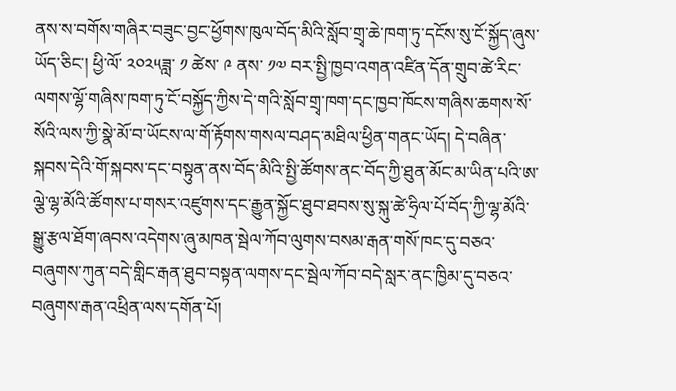ནས་ས་བགོས་གཞིར་བཟུང་བྱང་ཕྱོགས་ཁུལ་བོད་མིའི་སློབ་གྲྭ་ཆེ་ཁག་ཏུ་དངོས་སུ་ངོ་སྐྱོད་ཞུས་ཡོད་ཅིང་། ཕྱི་ལོ་ ༢༠༢༥ཟླ་ ༡ ཚེས་ ༩ ནས་ ༡༧ བར་སྤྱི་ཁྱབ་འགན་འཛིན་དོན་གྲུབ་ཚེ་རིང་ལགས་ལྷོ་གཞིས་ཁག་ཏུ་ངོ་བསྐྱོད་ཀྱིས་དེ་གའི་སློབ་གྲྭ་ཁག་དང་ཁྱབ་ཁོངས་གཞིས་ཆགས་སོ་སོའི་ལས་ཀྱི་སྣེ་མོ་བ་ཡོངས་ལ་གོ་རྟོགས་གསལ་བཤད་མཐིལ་ཕྱིན་གནང་ཡོད། དེ་བཞིན་སྐབས་དེའི་གོ་སྐབས་དང་བསྟུན་ནས་བོད་མིའི་སྤྱི་ཚོགས་ནང་བོད་ཀྱི་ཐུན་མོང་མ་ཡིན་པའི་ཨ་ལྕེ་ལྷ་མོའི་ཚོགས་པ་གསར་འཛུགས་དང་རྒྱུན་སྐྱོང་ཐུབ་ཐབས་སུ་སྐུ་ཚེ་ཧྲིལ་པོ་བོད་ཀྱི་ལྷ་མོའི་སྒྱུ་རྩལ་ཐོག་ཞབས་འདེགས་ཞུ་མཁན་སྦེལ་ཀོབ་ལུགས་བསམ་རྒན་གསོ་ཁང་དུ་བཅའ་བཞུགས་ཀུན་བདེ་གླིང་རྒན་ཐུབ་བསྟན་ལགས་དང་སྦེལ་ཀོབ་བདེ་སླར་ནང་ཁྱིམ་དུ་བཅའ་བཞུགས་རྒན་འཕྲིན་ལས་དགོན་པོ།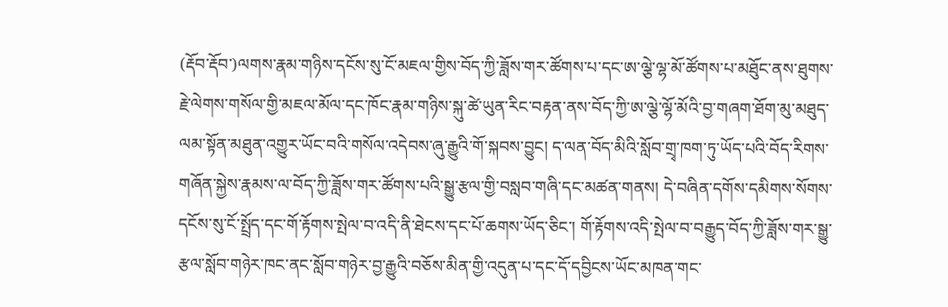(རྡོབ་རྡོབ་)ལགས་རྣམ་གཉིས་དངོས་སུ་ངོ་མཇལ་གྱིས་བོད་ཀྱི་ཟློས་གར་ཚོགས་པ་དང་ཨ་ལྕེ་ལྷ་མོ་ཚོགས་པ་མཐོུང་ནས་ཐུགས་རྗེ་ལེགས་གསོལ་གྱི་མཇལ་མོལ་དང་ཁོང་རྣམ་གཉིས་སྐུ་ཚེ་ཡུན་རིང་བརྟན་ནས་བོད་ཀྱི་ཨ་ལྕེ་ལྷོ་མོའི་བྱ་གཞག་ཐོག་མུ་མཐུད་ལམ་སྟོན་མཐུན་འགྱུར་ཡོང་བའི་གསོལ་འདེབས་ཞུ་རྒྱུའི་གོ་སྐབས་བྱུང། ད་ལན་བོད་མིའི་སློབ་གྲྭ་ཁག་ཏུ་ཡོད་པའི་བོད་རིགས་གཞོན་སྐྱེས་རྣམས་ལ་བོད་ཀྱི་ཟློས་གར་ཚོགས་པའི་སྒྱུ་རྩལ་གྱི་བསླབ་གཞི་དང་མཚན་གནས། དེ་བཞིན་དགོས་དམིགས་སོགས་དངོས་སུ་ངོ་སྤྲོད་དང་གོ་རྟོགས་སྤེལ་བ་འདི་ནི་ཐེངས་དང་པོ་ཆགས་ཡོད་ཅིང་། གོ་རྟོགས་འདི་སྤེལ་བ་བརྒྱུད་བོད་ཀྱི་ཟློས་གར་སྒྱུ་རྩལ་སློབ་གཉེར་ཁང་ནང་སློབ་གཉེར་བྱ་རྒྱུའི་བཅོས་མིན་གྱི་འདུན་པ་དང་དོ་དབྱིངས་ཡོང་མཁན་གང་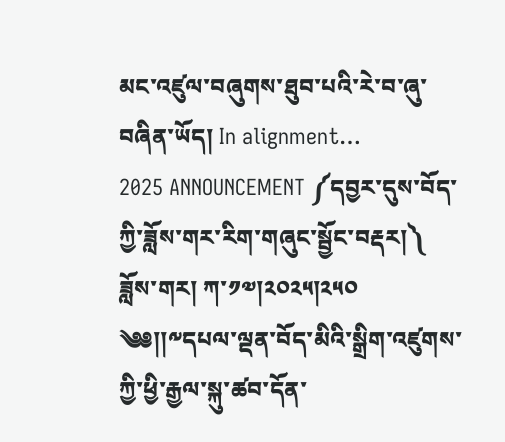མང་འཛུལ་བཞུགས་ཐུབ་པའི་རེ་བ་ཞུ་བཞིན་ཡོད། In alignment…
2025 ANNOUNCEMENT ༼དབྱར་དུས་བོད་ཀྱི་ཟློས་གར་རིག་གཞུང་སྦྱོང་བརྡར།༽
ཟློས་གར། ཀ་༡༧།༢༠༢༥།༢༥༠ ༄༅།།༸དཔལ་ལྡན་བོད་མིའི་སྒྲིག་འཛུགས་ཀྱི་ཕྱི་རྒྱལ་སྐུ་ཚབ་དོན་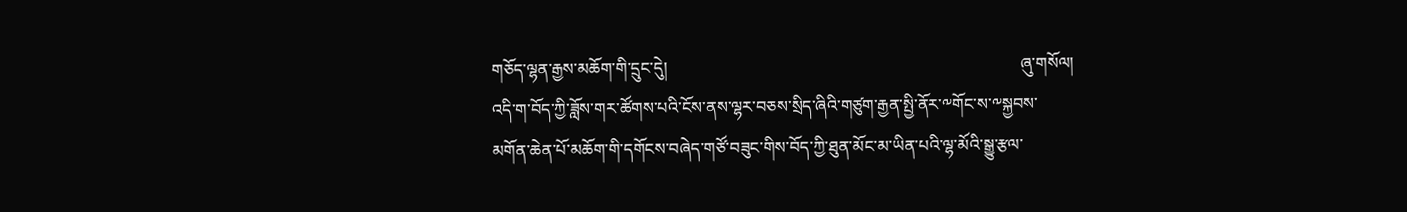གཅོད་ལྷན་རྒྱས་མཆོག་གི་དྲུང་དེུ།                                                                                     ཞུ་གསོལ། འདི་ག་བོད་ཀྱི་ཟློས་གར་ཚོགས་པའི་ངོས་ནས་ལྷར་བཅས་སྲིད་ཞིའི་གཙུག་རྒྱན་སྤྱི་ནོར་༸གོང་ས་༸སྐྱབས་མགོན་ཆེན་པོ་མཆོག་གི་དགོངས་བཞེད་གཙོ་བཟུང་གིས་བོད་ཀྱི་ཐུན་མོང་མ་ཡིན་པའི་ལྷ་མོའི་སྒྱུ་རྩལ་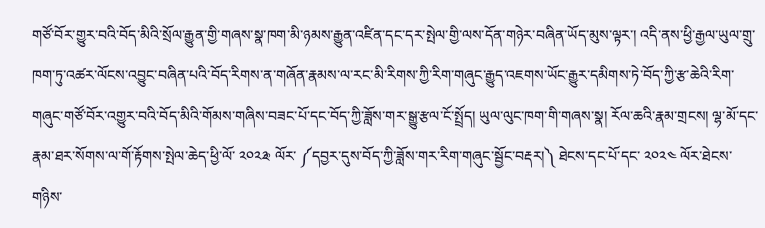གཙོ་བོར་གྱུར་བའི་བོད་མིའི་སྲོལ་རྒྱུན་གྱི་གཞས་སྣ་ཁག་མི་ཉམས་རྒྱུན་འཛིན་དང་དར་སྤེལ་གྱི་ལས་དོན་གཉེར་བཞིན་ཡོད་མུས་ལྟར་། འདི་ནས་ཕྱི་རྒྱལ་ཡུལ་གྲུ་ཁག་ཏུ་འཚར་ལོངས་འབྱུང་བཞིན་པའི་བོད་རིགས་ན་གཞོན་རྣམས་ལ་རང་མི་རིགས་ཀྱི་རིག་གཞུང་རྒྱུད་འཇགས་ཡོང་རྒྱུར་དམིགས་ཏེ་བོད་ཀྱི་རྩ་ཆེའི་རིག་གཞུང་གཙོ་བོར་འགྱུར་བའི་བོད་མིའི་གོམས་གཞིས་བཟང་པོ་དང་བོད་ཀྱི་ཟློས་གར་སྒྱུ་རྩལ་ངོ་སྤྲོད། ཡུལ་ལུང་ཁག་གི་གཞས་སྣ། རོལ་ཆའི་རྣམ་གྲངས། ལྷ་མོ་དང་རྣམ་ཐར་སོགས་ལ་གོ་རྟོགས་སྤེལ་ཆེད་ཕྱི་ལོ་ ༢༠༢༬ ལོར་ ༼དབྱར་དུས་བོད་ཀྱི་ཟློས་གར་རིག་གཞུང་སྦྱོང་བརྡར།༽ ཐེངས་དང་པོ་དང་ ༢༠༢༤ ལོར་ཐེངས་གཉིས་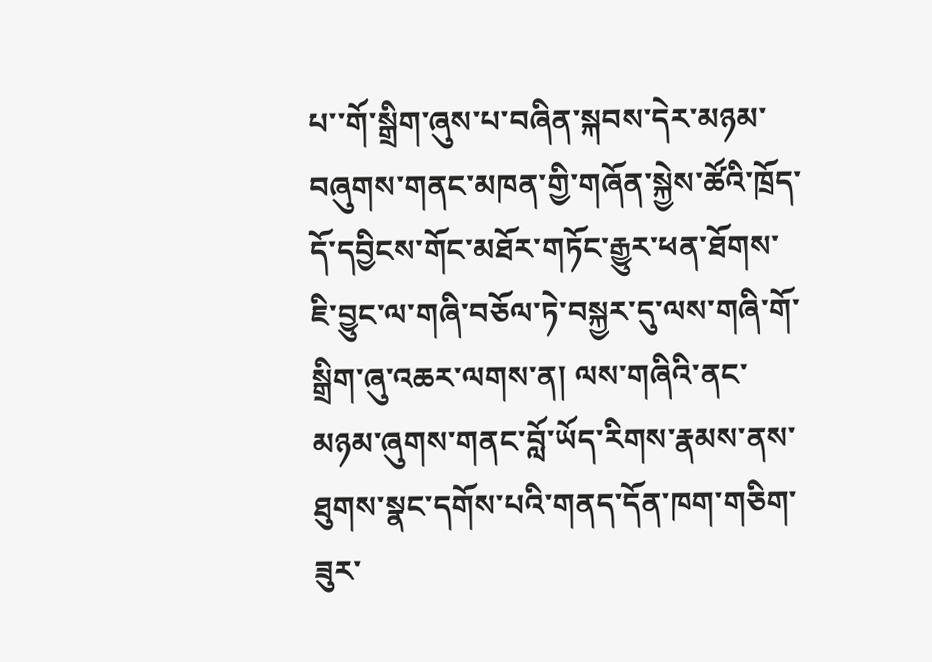པ་་གོ་སྒྲིག་ཞུས་པ་བཞིན་སྐབས་དེར་མཉམ་བཞུགས་གནང་མཁན་གྱི་གཞོན་སྐྱེས་ཚོའི་ཁྲོད་དོ་དབྱིངས་གོང་མཐོར་གཏོང་རྒྱུར་ཕན་ཐོགས་ཇི་བྱུང་ལ་གཞི་བཅོལ་ཏེ་བསྐྱར་དུ་ལས་གཞི་གོ་སྒྲིག་ཞུ་འཆར་ལགས་ན། ལས་གཞིའི་ནང་མཉམ་ཞུགས་གནང་བློ་ཡོད་རིགས་རྣམས་ནས་ཐུགས་སྣང་དགོས་པའི་གནད་དོན་ཁག་གཅིག་ཟུར་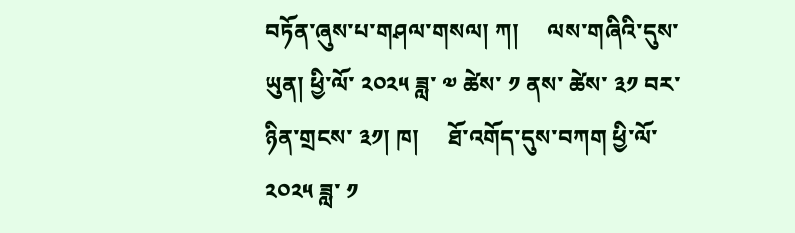བཏོན་ཞུས་པ་གཤལ་གསལ། ཀ།     ལས་གཞིའི་དུས་ཡུན། ཕྱི་ལོ་ ༢༠༢༥ ཟླ་ ༧ ཚེས་ ༡ ནས་ ཚེས་ ༣༡ བར་ཉིན་གྲངས་ ༣༡། ཁ།     ཐོ་འགོད་དུས་བཀག ཕྱི་ལོ་ ༢༠༢༥ ཟླ་ ༡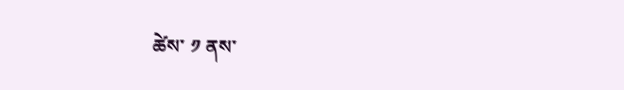ཚེས་ ༡ ནས་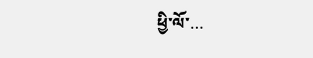ཕྱི་ལོ་…